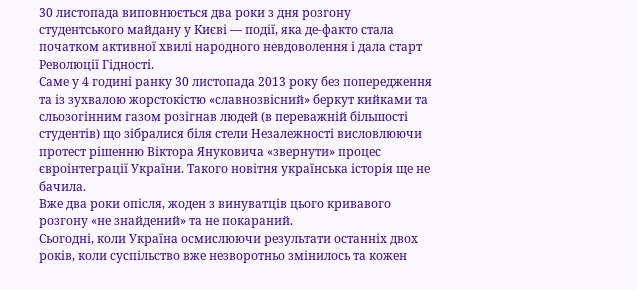30 листопада виповнюється два роки з дня розгону студентського майдану у Києві — події, яка де-факто стала початком активної хвилі народного невдоволення і дала старт Революції Гідності.
Саме у 4 годині ранку 30 листопада 2013 року без попередження та із зухвалою жорстокістю «славнозвісний» беркут кийками та сльозогінним газом розігнав людей (в переважній більшості студентів) що зібралися біля стели Незалежності висловлюючи протест рішенню Віктора Януковича «звернути» процес євроінтеграції України. Такого новітня українська історія ще не бачила.
Вже два роки опісля, жоден з винуватців цього кривавого розгону «не знайдений» та не покараний.
Сьогодні, коли Україна осмислюючи результати останніх двох років, коли суспільство вже незворотньо змінилось та кожен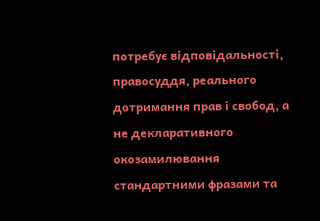потребує відповідальності, правосуддя, реального дотримання прав і свобод, а не декларативного окозамилювання стандартними фразами та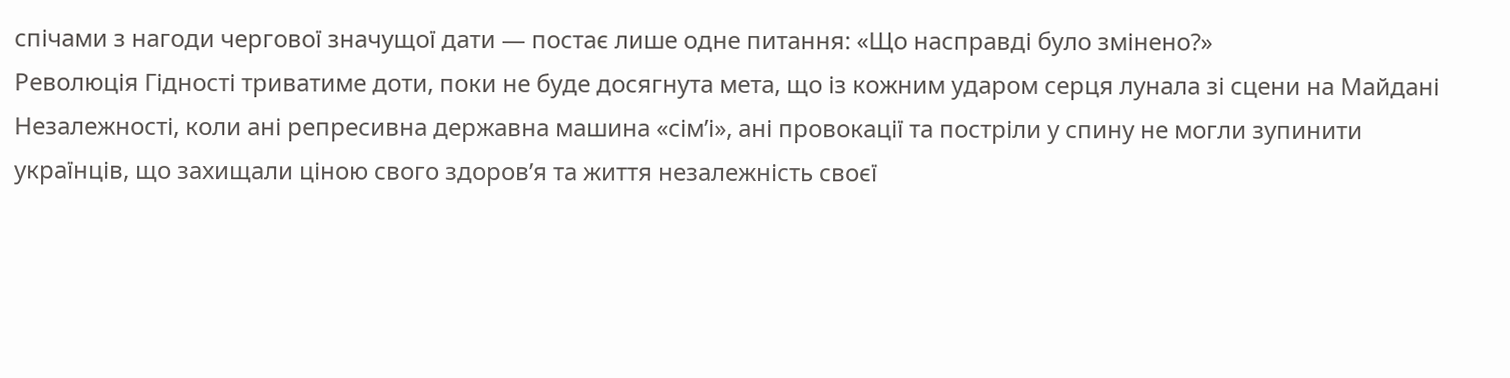спічами з нагоди чергової значущої дати — постає лише одне питання: «Що насправді було змінено?»
Революція Гідності триватиме доти, поки не буде досягнута мета, що із кожним ударом серця лунала зі сцени на Майдані Незалежності, коли ані репресивна державна машина «сім’і», ані провокації та постріли у спину не могли зупинити українців, що захищали ціною свого здоров’я та життя незалежність своєї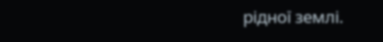рідної землі.